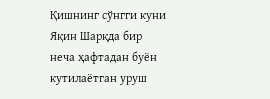Қишнинг сўнгги куни Яқин Шарқда бир неча ҳафтадан буён кутилаётган уруш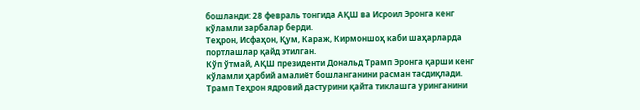бошланди: 28 февраль тонгида АҚШ ва Исроил Эронга кенг кўламли зарбалар берди.
Теҳрон, Исфаҳон, Қум, Караж, Кирмоншоҳ каби шаҳарларда портлашлар қайд этилган.
Кўп ўтмай, АҚШ президенти Дональд Трамп Эронга қарши кенг кўламли ҳарбий амалиёт бошланганини расман тасдиқлади. Трамп Теҳрон ядровий дастурини қайта тиклашга уринганини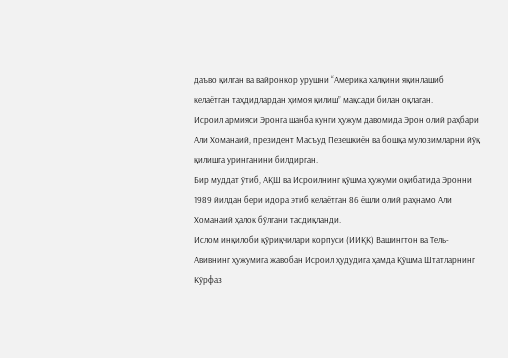даъво қилган ва вайронкор урушни “Америка халқини яқинлашиб келаётган таҳдидлардан ҳимоя қилиш” мақсади билан оқлаган.
Исроил армияси Эронга шанба кунги ҳужум давомида Эрон олий раҳбари Али Хоманаий, президент Масъуд Пезешкиён ва бошқа мулозимларни йўқ қилишга уринганини билдирган.
Бир муддат ўтиб, АҚШ ва Исроилнинг қўшма ҳужуми оқибатида Эронни 1989 йилдан бери идора этиб келаётган 86 ёшли олий раҳнамо Али Хоманаий ҳалок бўлгани тасдиқланди.
Ислом инқилоби қўриқчилари корпуси (ИИҚК) Вашингтон ва Тель-Авивнинг ҳужумига жавобан Исроил ҳудудига ҳамда Қўшма Штатларнинг Кўрфаз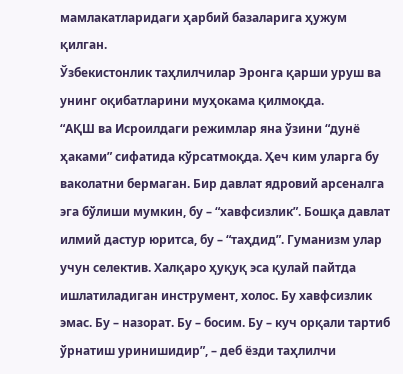мамлакатларидаги ҳарбий базаларига ҳужум қилган.
Ўзбекистонлик таҳлилчилар Эронга қарши уруш ва унинг оқибатларини муҳокама қилмоқда.
“АҚШ ва Исроилдаги режимлар яна ўзини “дунё ҳаками” сифатида кўрсатмоқда. Ҳеч ким уларга бу ваколатни бермаган. Бир давлат ядровий арсеналга эга бўлиши мумкин, бу – “хавфсизлик”. Бошқа давлат илмий дастур юритса, бу – “таҳдид”. Гуманизм улар учун селектив. Халқаро ҳуқуқ эса қулай пайтда ишлатиладиган инструмент, холос. Бу хавфсизлик эмас. Бу – назорат. Бу – босим. Бу – куч орқали тартиб ўрнатиш уринишидир”, – деб ёзди таҳлилчи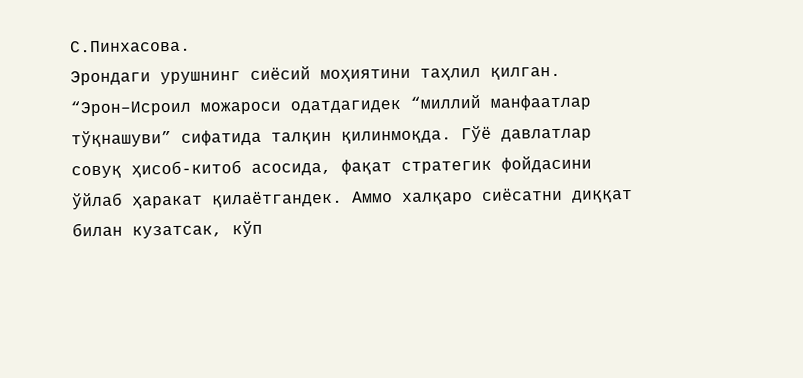С.Пинхасова.
Эрондаги урушнинг сиёсий моҳиятини таҳлил қилган.
“Эрон–Исроил можароси одатдагидек “миллий манфаатлар тўқнашуви” сифатида талқин қилинмоқда. Гўё давлатлар совуқ ҳисоб-китоб асосида, фақат стратегик фойдасини ўйлаб ҳаракат қилаётгандек. Аммо халқаро сиёсатни диққат билан кузатсак, кўп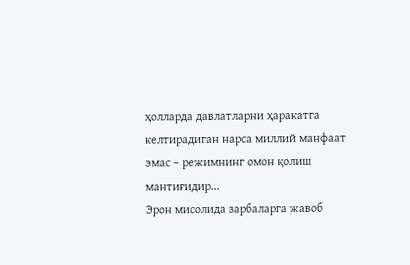ҳолларда давлатларни ҳаракатга келтирадиган нарса миллий манфаат эмас – режимнинг омон қолиш мантиғидир...
Эрон мисолида зарбаларга жавоб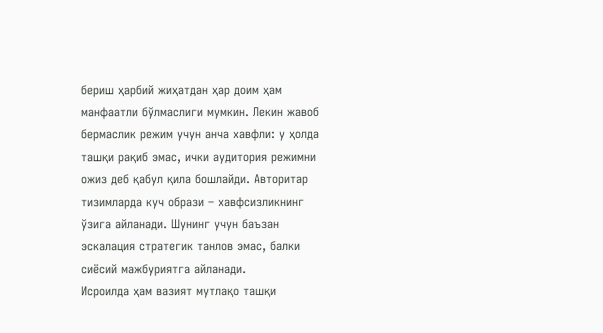бериш ҳарбий жиҳатдан ҳар доим ҳам манфаатли бўлмаслиги мумкин. Лекин жавоб бермаслик режим учун анча хавфли: у ҳолда ташқи рақиб эмас, ички аудитория режимни ожиз деб қабул қила бошлайди. Авторитар тизимларда куч образи – хавфсизликнинг ўзига айланади. Шунинг учун баъзан эскалация стратегик танлов эмас, балки сиёсий мажбуриятга айланади.
Исроилда ҳам вазият мутлақо ташқи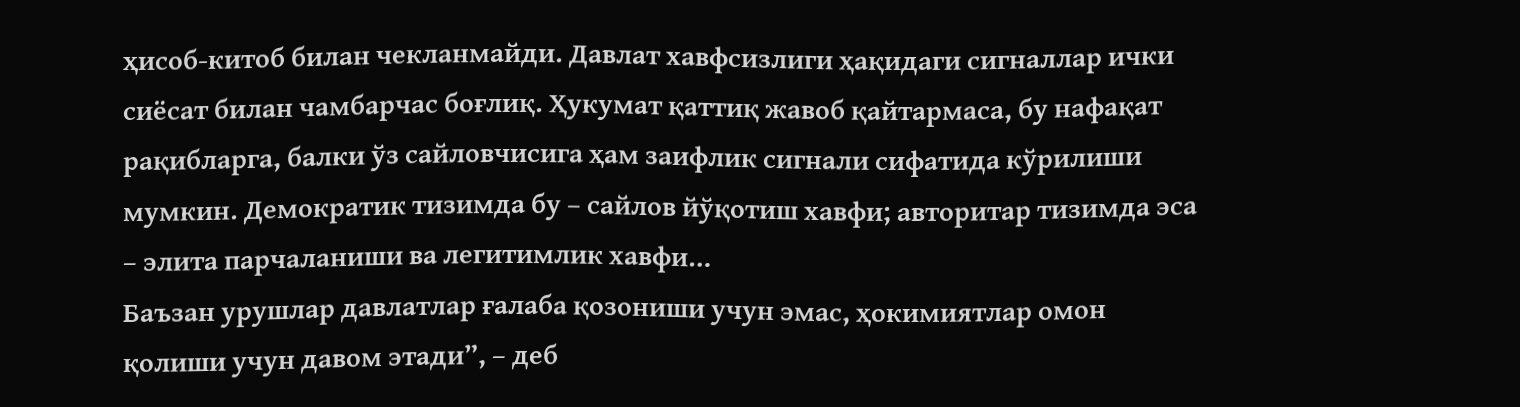ҳисоб-китоб билан чекланмайди. Давлат хавфсизлиги ҳақидаги сигналлар ички сиёсат билан чамбарчас боғлиқ. Ҳукумат қаттиқ жавоб қайтармаса, бу нафақат рақибларга, балки ўз сайловчисига ҳам заифлик сигнали сифатида кўрилиши мумкин. Демократик тизимда бу – сайлов йўқотиш хавфи; авторитар тизимда эса – элита парчаланиши ва легитимлик хавфи…
Баъзан урушлар давлатлар ғалаба қозониши учун эмас, ҳокимиятлар омон қолиши учун давом этади”, – деб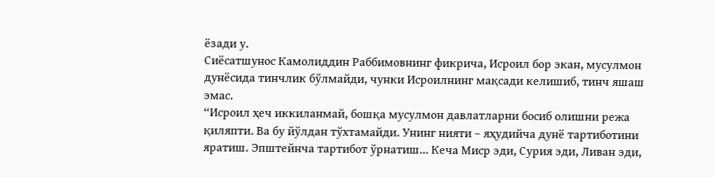ёзади у.
Сиёсатшунос Камолиддин Раббимовнинг фикрича, Исроил бор экан, мусулмон дунёсида тинчлик бўлмайди, чунки Исроилнинг мақсади келишиб, тинч яшаш эмас.
“Исроил ҳеч иккиланмай, бошқа мусулмон давлатларни босиб олишни режа қиляпти. Ва бу йўлдан тўхтамайди. Унинг нияти – яҳудийча дунё тартиботини яратиш. Эпштейнча тартибот ўрнатиш... Кеча Миср эди, Сурия эди, Ливан эди,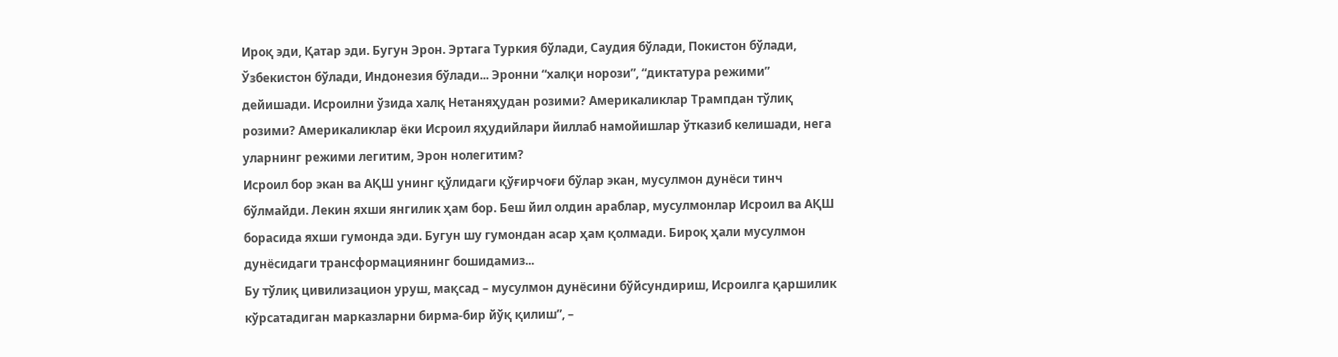Ироқ эди, Қатар эди. Бугун Эрон. Эртага Туркия бўлади, Саудия бўлади, Покистон бўлади, Ўзбекистон бўлади, Индонезия бўлади... Эронни “халқи норози”, “диктатура режими” дейишади. Исроилни ўзида халқ Нетаняҳудан розими? Америкаликлар Трампдан тўлиқ розими? Америкаликлар ёки Исроил яҳудийлари йиллаб намойишлар ўтказиб келишади, нега уларнинг режими легитим, Эрон нолегитим?
Исроил бор экан ва АҚШ унинг қўлидаги қўғирчоғи бўлар экан, мусулмон дунёси тинч бўлмайди. Лекин яхши янгилик ҳам бор. Беш йил олдин араблар, мусулмонлар Исроил ва АҚШ борасида яхши гумонда эди. Бугун шу гумондан асар ҳам қолмади. Бироқ ҳали мусулмон дунёсидаги трансформациянинг бошидамиз...
Бу тўлиқ цивилизацион уруш, мақсад – мусулмон дунёсини бўйсундириш, Исроилга қаршилик кўрсатадиган марказларни бирма-бир йўқ қилиш”, –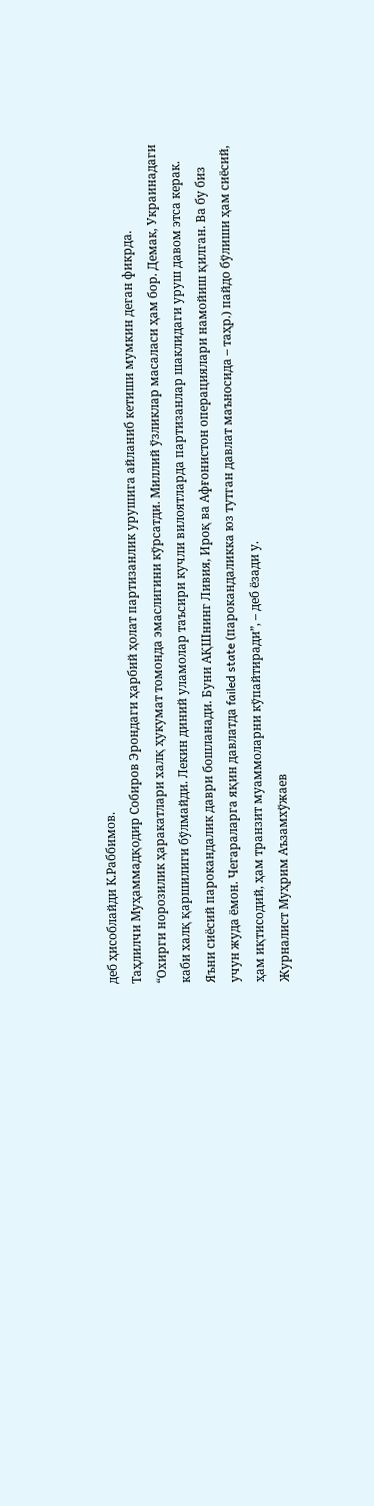деб ҳисоблайди К.Раббимов.
Таҳлилчи Муҳаммадқодир Собиров Эрондаги ҳарбий ҳолат партизанлик урушига айланиб кетиши мумкин деган фикрда.
“Охирги норозилик ҳаракатлари халқ ҳукумат томонда эмаслигини кўрсатди. Миллий ўзликлар масаласи ҳам бор. Демак, Украинадаги каби халқ қаршилиги бўлмайди. Лекин диний уламолар таъсири кучли вилоятларда партизанлар шаклидаги уруш давом этса керак. Яъни сиёсий парокандалик даври бошланади. Буни АҚШнинг Ливия, Ироқ ва Афғонистон операциялари намойиш қилган. Ва бу биз учун жуда ёмон. Чегараларга яқин давлатда failed state (парокандаликка юз тутган давлат маъносида – таҳр.) пайдо бўлиши ҳам сиёсий, ҳам иқтисодий, ҳам транзит муаммоларни кўпайтиради”, – деб ёзади у.
Журналист Муҳрим Аъзамхўжаев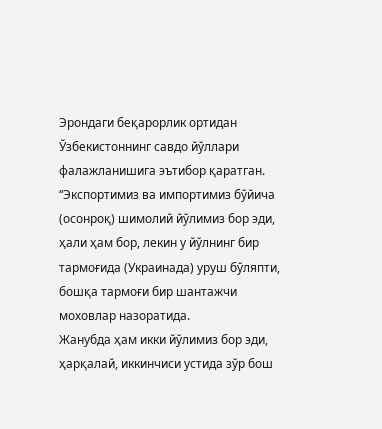Эрондаги беқарорлик ортидан Ўзбекистоннинг савдо йўллари фалажланишига эътибор қаратган.
“Экспортимиз ва импортимиз бўйича (осонроқ) шимолий йўлимиз бор эди, ҳали ҳам бор, лекин у йўлнинг бир тармоғида (Украинада) уруш бўляпти, бошқа тармоғи бир шантажчи моховлар назоратида.
Жанубда ҳам икки йўлимиз бор эди, ҳарқалай, иккинчиси устида зўр бош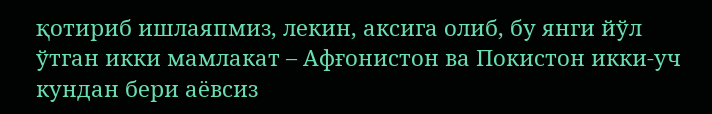қотириб ишлаяпмиз, лекин, аксига олиб, бу янги йўл ўтган икки мамлакат – Афғонистон ва Покистон икки-уч кундан бери аёвсиз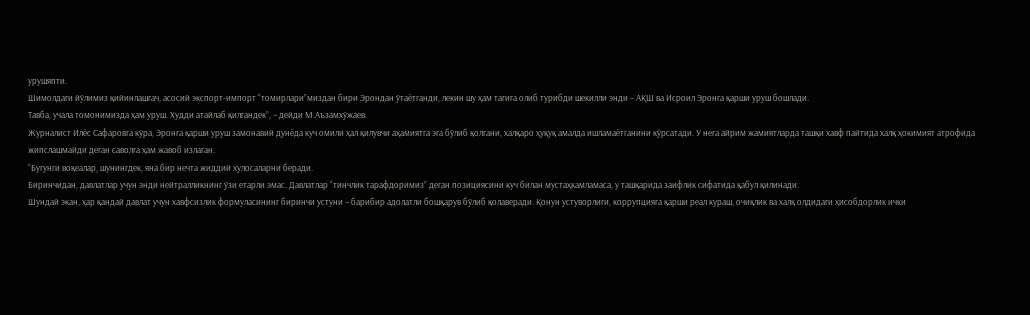урушяпти.
Шимолдаги йўлимиз қийинлашгач, асосий экспорт-импорт “томирлари”миздан бири Эрондан ўтаётганди, лекин шу ҳам тагига олиб турибди шекилли энди – АҚШ ва Исроил Эронга қарши уруш бошлади.
Тавба, учала томонимизда ҳам уруш. Худди атайлаб қилгандек”, – дейди М.Аъзамхўжаев.
Журналист Илёс Сафаровга кўра, Эронга қарши уруш замонавий дунёда куч омили ҳал қилувчи аҳамиятга эга бўлиб қолгани, халқаро ҳуқуқ амалда ишламаётганини кўрсатади. У нега айрим жамиятларда ташқи хавф пайтида халқ ҳокимият атрофида жипслашмайди деган саволга ҳам жавоб излаган.
“Бугунги воқеалар, шунингдек, яна бир нечта жиддий хулосаларни беради.
Биринчидан, давлатлар учун энди нейтралликнинг ўзи етарли эмас. Давлатлар “тинчлик тарафдоримиз” деган позициясини куч билан мустаҳкамламаса, у ташқарида заифлик сифатида қабул қилинади.
Шундай экан, ҳар қандай давлат учун хавфсизлик формуласининг биринчи устуни – барибир адолатли бошқарув бўлиб қолаверади. Қонун устуворлиги, коррупцияга қарши реал кураш, очиқлик ва халқ олдидаги ҳисобдорлик ички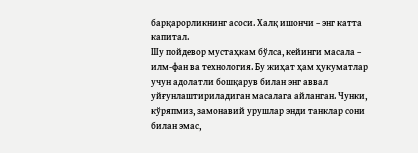барқарорликнинг асоси. Халқ ишончи – энг катта капитал.
Шу пойдевор мустаҳкам бўлса, кейинги масала – илм-фан ва технология. Бу жиҳат ҳам ҳукуматлар учун адолатли бошқарув билан энг аввал уйғунлаштириладиган масалага айланган. Чунки, кўряпмиз, замонавий урушлар энди танклар сони билан эмас,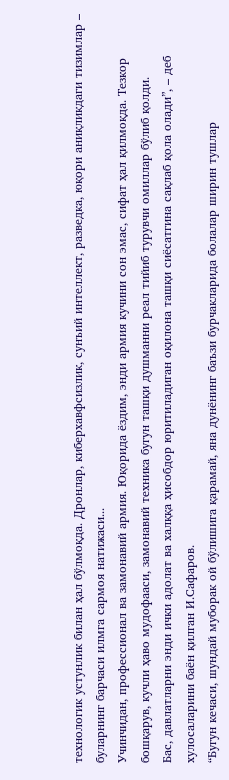технологик устунлик билан ҳал бўлмоқда. Дронлар, киберхавфсизлик, сунъий интеллект, разведка, юқори аниқликдаги тизимлар – буларнинг барчаси илмга сармоя натижаси...
Учинчидан, профессионал ва замонавий армия. Юқорида ёздим, энди армия кучини сон эмас, сифат ҳал қилмоқда. Тезкор бошқарув, кучли ҳаво мудофааси, замонавий техника бугун ташқи душманни реал тийиб турувчи омиллар бўлиб қолди.
Бас, давлатларни энди ички адолат ва халққа ҳисобдор юритиладиган оқилона ташқи сиёсатгина сақлаб қола олади”, – деб хулосаларини баён қилган И.Сафаров.
“Бугун кечаси, шундай муборак ой бўлишига қарамай, яна дунёнинг баъзи бурчакларида болалар ширин тушлар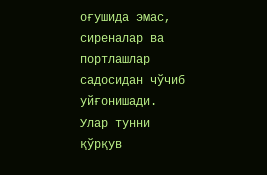оғушида эмас, сиреналар ва портлашлар садосидан чўчиб уйғонишади. Улар тунни қўрқув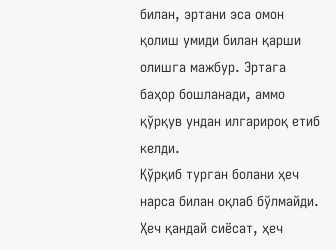билан, эртани эса омон қолиш умиди билан қарши олишга мажбур. Эртага баҳор бошланади, аммо қўрқув ундан илгарироқ етиб келди.
Қўрқиб турган болани ҳеч нарса билан оқлаб бўлмайди. Ҳеч қандай сиёсат, ҳеч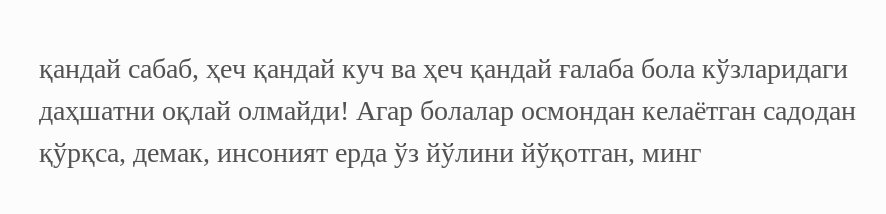қандай сабаб, ҳеч қандай куч ва ҳеч қандай ғалаба бола кўзларидаги даҳшатни оқлай олмайди! Агар болалар осмондан келаётган садодан қўрқса, демак, инсоният ерда ўз йўлини йўқотган, минг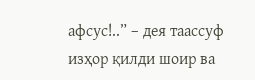афсус!..” – дея таассуф изҳор қилди шоир ва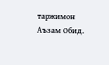таржимон Аъзам Обид.